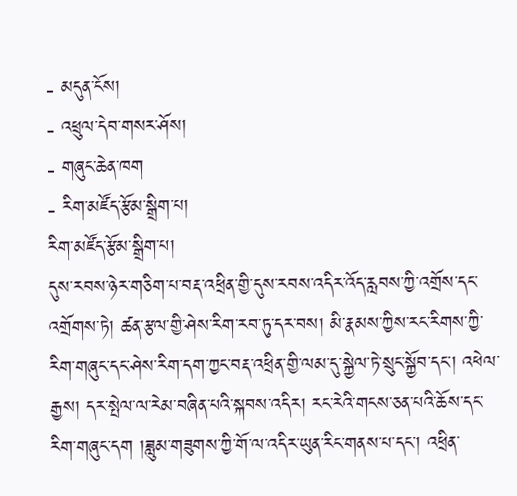- མདུན་ངོས།
- འཕྲུལ་དེབ་གསར་ཤོས།
- གཞུང་ཆེན་ཁག
- རིག་མཛོད་རྩོམ་སྒྲིག་པ།
རིག་མཛོད་རྩོམ་སྒྲིག་པ།
དུས་རབས་ཉེར་གཅིག་པ་བརྡ་འཕྲིན་གྱི་དུས་རབས་འདིར་འོད་རླབས་ཀྱི་འགྲོས་དང་འགྲོགས་ཏེ། ཚན་རྩལ་གྱི་ཤེས་རིག་རབ་ཏུ་དར་བས། མི་རྣམས་ཀྱིས་རང་རིགས་ཀྱི་རིག་གཞུང་དང་ཤེས་རིག་དག་ཀྱང་བརྡ་འཕྲིན་གྱི་ལམ་དུ་སྐྱེལ་ཏེ་སྲུང་སྐྱོབ་དང་། འཕེལ་རྒྱས། དར་སྤེལ་ལ་རེམ་བཞིན་པའི་སྐབས་འདིར། རང་རེའི་གངས་ཅན་པའི་ཆོས་དང་རིག་གཞུང་དག །ཟླུམ་གཟུགས་ཀྱི་གོ་ལ་འདིར་ཡུན་རིང་གནས་པ་དང་། འཕྲིན་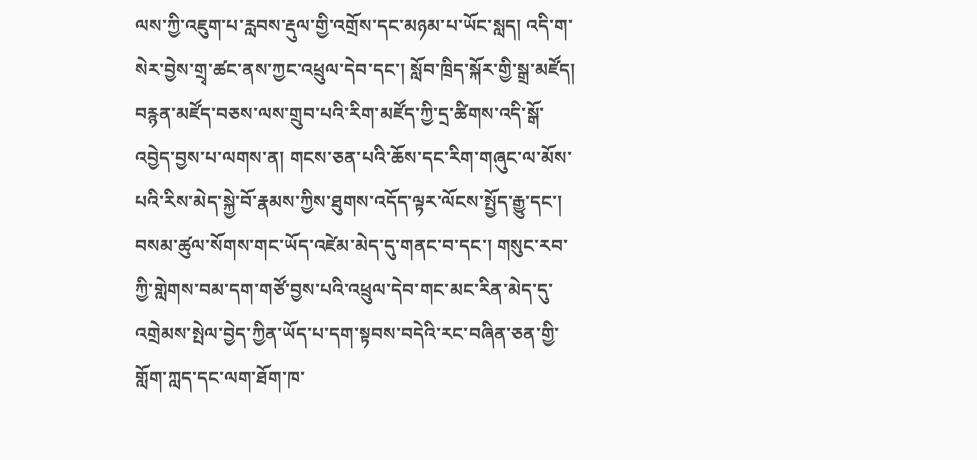ལས་ཀྱི་འཇུག་པ་རླབས་རྡུལ་གྱི་འགྲོས་དང་མཉམ་པ་ཡོང་སླད། འདི་ག་སེར་བྱེས་གྲྭ་ཚང་ནས་ཀྱང་འཕྲུལ་དེབ་དང་། སློབ་ཁྲིད་སྐོར་གྱི་སྒྲ་མཛོད། བརྙན་མཛོད་བཅས་ལས་གྲུབ་པའི་རིག་མཛོད་ཀྱི་དྲ་ཚིགས་འདི་སྒོ་འབྱེད་བྱས་པ་ལགས་ན། གངས་ཅན་པའི་ཆོས་དང་རིག་གཞུང་ལ་མོས་པའི་རིས་མེད་སྐྱེ་བོ་རྣམས་ཀྱིས་ཐུགས་འདོད་ལྟར་ལོངས་སྤྱོད་རྒྱུ་དང་། བསམ་ཚུལ་སོགས་གང་ཡོད་འཛེམ་མེད་དུ་གནང་བ་དང་། གསུང་རབ་ཀྱི་གླེགས་བམ་དག་གཙོ་བྱས་པའི་འཕྲུལ་དེབ་གང་མང་རིན་མེད་དུ་འགྲེམས་སྤེལ་བྱེད་ཀྱིན་ཡོད་པ་དག་སྟབས་བདེའི་རང་བཞིན་ཅན་གྱི་གློག་ཀླད་དང་ལག་ཐོག་ཁ་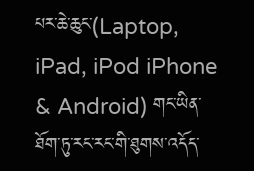པར་ཆེ་ཆུང་(Laptop, iPad, iPod iPhone & Android) གང་ཡིན་ཐོག་ཏུ་རང་རང་གི་ཐུགས་འདོད་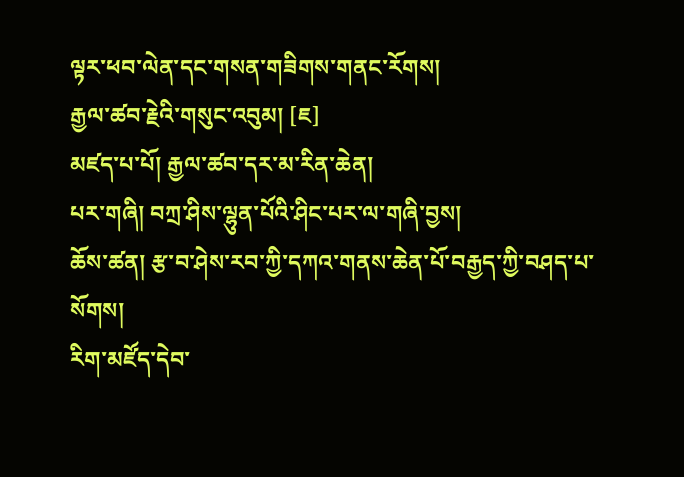ལྟར་ཕབ་ལེན་དང་གསན་གཟིགས་གནང་རོགས།
རྒྱལ་ཚབ་རྗེའི་གསུང་འབུམ། [ཇ]
མཛད་པ་པོ། རྒྱལ་ཚབ་དར་མ་རིན་ཆེན།
པར་གཞི། བཀྲ་ཤིས་ལྷུན་པོའི་ཤིང་པར་ལ་གཞི་བྱས།
ཆོས་ཚན། རྩ་བ་ཤེས་རབ་ཀྱི་དཀའ་གནས་ཆེན་པོ་བརྒྱད་ཀྱི་བཤད་པ་སོགས།
རིག་མཛོད་དེབ་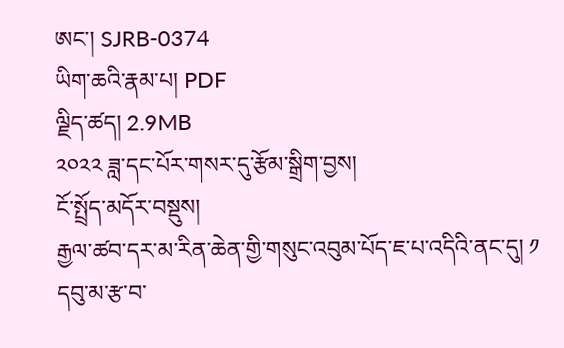ཨང་། SJRB-0374
ཡིག་ཆའི་རྣམ་པ། PDF
ལྗིད་ཚད། 2.9MB
༢༠༢༢ ཟླ་དང་པོར་གསར་དུ་རྩོམ་སྒྲིག་བྱས།
ངོ་སྤྲོད་མདོར་བསྡུས།
རྒྱལ་ཚབ་དར་མ་རིན་ཆེན་གྱི་གསུང་འབུམ་པོད་ཇ་པ་འདིའི་ནང་དུ། ༡ དབུ་མ་རྩ་བ་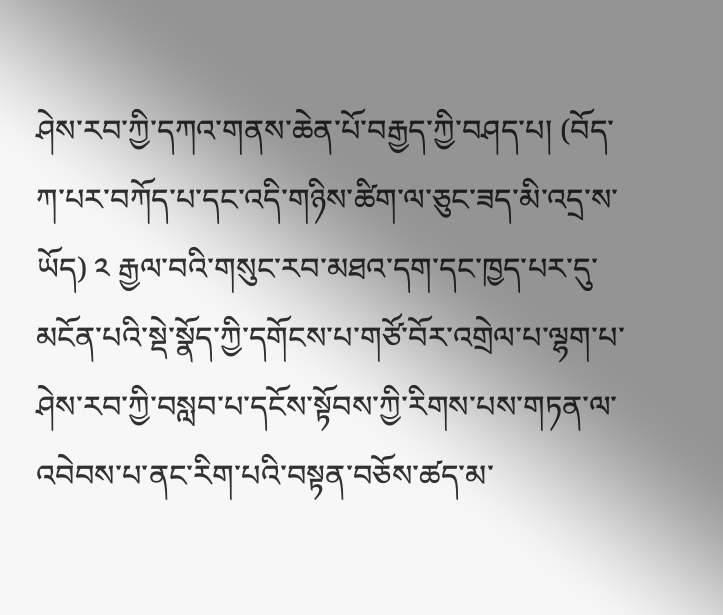ཤེས་རབ་ཀྱི་དཀའ་གནས་ཆེན་པོ་བརྒྱད་ཀྱི་བཤད་པ། (བོད་ཀ་པར་བཀོད་པ་དང་འདི་གཉིས་ཚིག་ལ་ཅུང་ཟད་མི་འདྲ་ས་ཡོད) ༢ རྒྱལ་བའི་གསུང་རབ་མཐའ་དག་དང་ཁྱད་པར་དུ་མངོན་པའི་སྡེ་སྣོད་ཀྱི་དགོངས་པ་གཙོ་བོར་འགྲེལ་པ་ལྷག་པ་ཤེས་རབ་ཀྱི་བསླབ་པ་དངོས་སྟོབས་ཀྱི་རིགས་པས་གཏན་ལ་འབེབས་པ་ནང་རིག་པའི་བསྟན་བཅོས་ཚད་མ་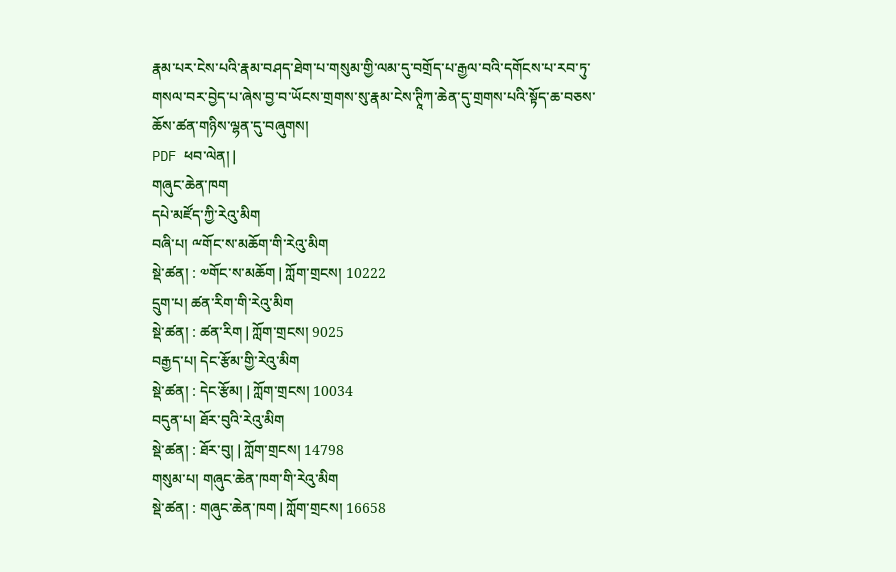རྣམ་པར་ངེས་པའི་རྣམ་བཤད་ཐེག་པ་གསུམ་གྱི་ལམ་དུ་བགྲོད་པ་རྒྱལ་བའི་དགོངས་པ་རབ་ཏུ་གསལ་བར་བྱེད་པ་ཞེས་བྱ་བ་ཡོངས་གྲགས་སུ་རྣམ་ངེས་ཊཱིཀ་ཆེན་དུ་གྲགས་པའི་སྟོད་ཆ་བཅས་ཆོས་ཚན་གཉིས་ལྷན་དུ་བཞུགས།
PDF ཕབ་ལེན། |
གཞུང་ཆེན་ཁག
དཔེ་མཛོད་ཀྱི་རེའུ་མིག
བཞི་པ། ྋགོང་ས་མཆོག་གི་རེའུ་མིག
སྡེ་ཚན། : ༧གོང་ས་མཆོག | ཀློག་གྲངས། 10222
དྲུག་པ། ཚན་རིག་གི་རེའུ་མིག
སྡེ་ཚན། : ཚན་རིག | ཀློག་གྲངས། 9025
བརྒྱད་པ། དེང་རྩོམ་གྱི་རེའུ་མིག
སྡེ་ཚན། : དེང་རྩོམ། | ཀློག་གྲངས། 10034
བདུན་པ། ཐོར་བུའི་རེའུ་མིག
སྡེ་ཚན། : ཐོར་བུ། | ཀློག་གྲངས། 14798
གསུམ་པ། གཞུང་ཆེན་ཁག་གི་རེའུ་མིག
སྡེ་ཚན། : གཞུང་ཆེན་ཁག | ཀློག་གྲངས། 16658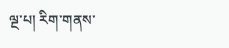ལྔ་པ། རིག་གནས་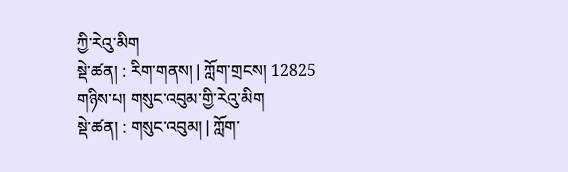ཀྱི་རེའུ་མིག
སྡེ་ཚན། : རིག་གནས། | ཀློག་གྲངས། 12825
གཉིས་པ། གསུང་འབུམ་གྱི་རེའུ་མིག
སྡེ་ཚན། : གསུང་འབུམ། | ཀློག་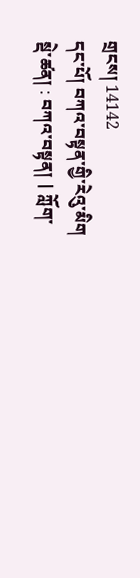གྲངས། 14142
དང་པོ། བཀའ་བསྟན་གྱི་རེའུ་མིག
སྡེ་ཚན། : བཀའ་བསྟན། | ཀློག་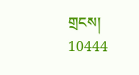གྲངས། 10444